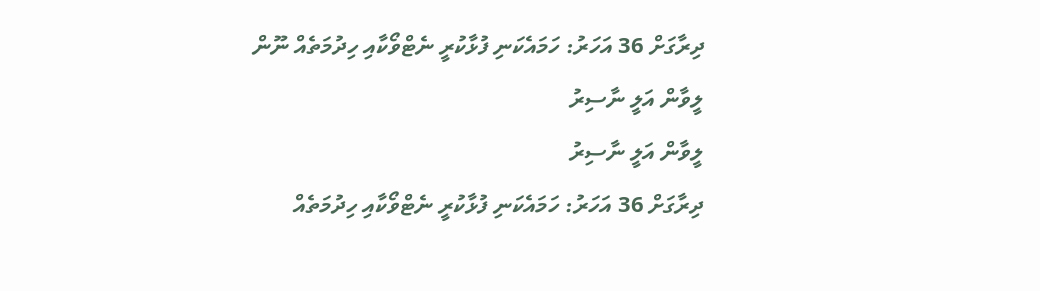ދިރާގަށް 36 އަހަރު: ހަމައެކަނި ފުޅާކުރީ ނެޓްވޯކާއި ހިދުމަތެއް ނޫން
ލީވާން އަލީ ނާސިރު
ލީވާން އަލީ ނާސިރު
ދިރާގަށް 36 އަހަރު: ހަމައެކަނި ފުޅާކުރީ ނެޓްވޯކާއި ހިދުމަތެއް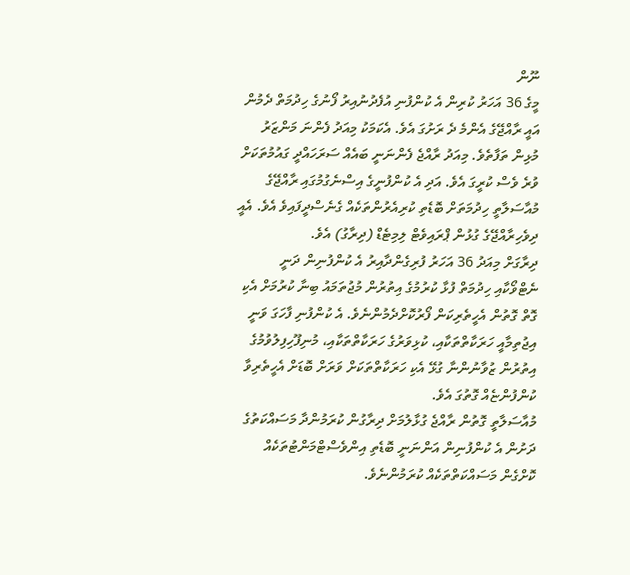ނޫން
މީގެ 36 އަހަރު ކުރިން އެ ކުންފުނި އުފެދުނުއިރު ފޯނުގެ ހިދުމަތް ދެމުން އައީ ރާއްޖޭގެ އެންމެ ދެ ރަށުގަ އެވެ. އެކަމަކު މިއަދު ފެންނަ މަންޒަރު މުޅިން ތަފާތެވެ. މިއަދު ރާއްޖެ ފެންނަނީ ބައެއް ސަރަހައްދީ ގައުމުތަކަށް ވުރެ ވެސް ކުރީގަ އެވެ. އަދި އެ ކުންފުނީގެ އިސްނެގުމުގައި ރާއްޖޭގެ މުއާސަލާތީ ހިދުމަތަށް ބޮޑެތި ކުރިއެރުންތަކެއް ގެނެސްދީފައިވެ އެވެ. އެއީ ދިވެހިރާއްޖޭގެ ގުޅުން ޕްރައިވެޓް ލިމިޓެޑް (ދިރާގު) އެވެ.
ދިރާގަށް މިއަދު 36 އަހަރު ފުރިގެންދާއިރު އެ ކުންފުނިން ދަނީ ނެޓްވޯކާއި ހިދުމަތް ފުޅާ ކުރުމުގެ އިތުރުން މުޖުތަމައު ބިނާ ކުރުމަށް އެކި ގޮތް ގޮތުން އެހީތެރިކަން ފޯރުކޮށްދެމުންނެވެ. އެ ކުންފުނި ފާހަގަ ވަނީ އިޖުތިމާއީ ހަރަކާތްތަކާއި، ކުޅިވަރުގެ ހަރަކާތްތަކާއި، މުނިފޫހިފިލުވުމުގެ އިތުރުން ޒުވާނުންނާ ގުޅޭ އެކި ހަރަކާތްތަކަށް ވަރަށް ބޮޑަށް އެހީތެރިވާ ކުންފުންޏެއް ގޮތުގަ އެވެ.
މުއާސަލާތީ ގޮތުން ރާއްޖެ ގުޅާލުމަށް ދިރާގުން ކުރަމުންދާ މަސައްކަތުގެ ދަށުން އެ ކުންފުނިން އަންނަނީ ބޮޑެތި އިންވެސްޓްމަންޓުތަކެއް ކޮށްގެން މަސައްކަތްތަކެއް ކުރަމުންނެވެ.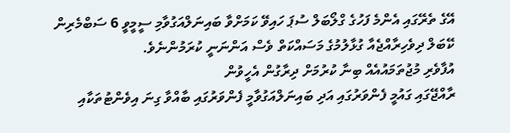އޭގެ ތެރޭގައި އެންމެ ފަހުގެ ގްލޯބަލް ސުޕަ ހައިވޭ ކަމަށްވާ ބައިނަލްއަގުވާމި ސީމީވީ 6 ސަބްމެރިން ކޭބަލް ދިވެހިރާއްޖެއާ ގުޅާލުމުގެ މަސައްކަތް ވެސް އަންނަނީ ކުރަމުންނެވެ.
އުފާވެރި މުޖުތަމައުއެއް ބިނާ ކުރުމަށް ދިރާގުން އެހީވުން
ރާއްޖޭގައި ގައުމީ ފެންވަރުގައި އަދި ބައިނަލްއަގުވާމީ ފެންވަރުގައި ބާއްވާ ގިނަ އިވެންޓުތަކާއި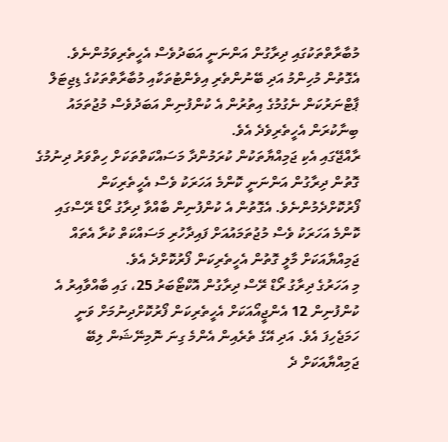މުބާރާތްތަކުގައި ދިރާގުން އަންނަނީ އަބަދުވެސް އެހީތެރިވަމުންނެވެ. އެގޮތުން މުހިންމު އަދި ބޭނުންތެރި އިވެންޓުތަކާއި މުބާރާތްތަކުގެ ޑިޖިޓަލް ޕާޓްނަރުކަން ނެގުމުގެ އިތުރުން އެ ކުންފުނިން އަބަދުވެސް މުޖުތަމައު ބިނާކުރަން އެހީތެރިވެދެ އެވެ.
ރާއްޖޭގައި އެކި ޖަމިއްޔާތަކުން ކުރަމުންދާ މަސައްކަތްތަކަށް ހިތްވަރު ދިނުމުގެ ގޮތުން ދިރާގުން އަންނަނީ ކޮންމެ އަހަރަކު ވެސް އެހީތެރިކަން ފޯރުކޮށްދެމުންނެވެ. އެގޮތުން އެ ކުންފުނިން ބާއްވާ ދިރާގު ރޯޑް ރޭސްގައި ކޮންމެ އަހަރަކު ވެސް މުޖުތަމައުއަށް ފައިދާހުރި މަސައްކަތް ކުރާ އެތައް ޖަމިއްޔާއަކަށް މާލީ ގޮތުން އެހީތެރިކަން ފޯރުކޮށްދެ އެވެ.
މި އަހަރުގެ ދިރާގު ރޯޑް ރޭސް ދިރާގުން އޮކްޓޯބަރު 25، ގައި ބާއްވާއިރު އެ ކުންފުނިން 12 އެންޖީއޯއަކަށް އެހީތެރިކަން ފޯރުކޮށްދިނުމަށް ވަނީ ހަމަޖެހިފަ އެވެ. އަދި އޭގެ ތެރެއިން އެންމެ ގިނަ ނޮމިނޭޝަން ލިބޭ ޖަމިއްޔާއަކަށް ދެ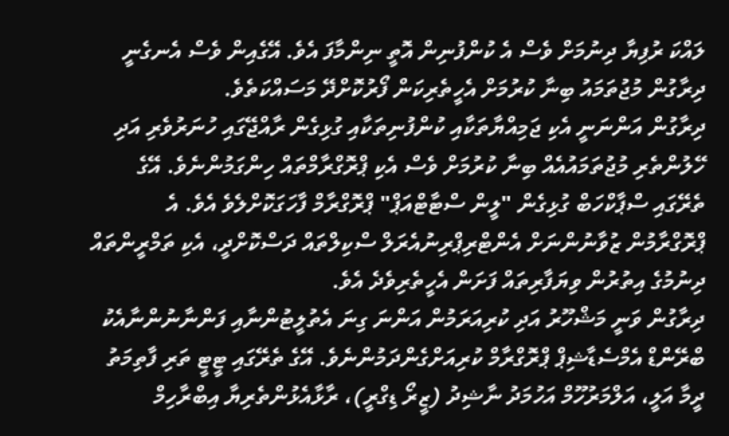ލައްކަ ރުފިޔާ ދިނުމަށް ވެސް އެ ކުންފުނިން އޮތީ ނިންމާފަ އެވެ. އޭގެއިން ވެސް އެނގެނީ ދިރާގުން މުޖުތަމައު ބިނާ ކުރުމަށް އެހީތެރިކަން ފޯރުކޮށްދޭ މަސައްކަތެވެ.
ދިރާގުން އަންނަނީ އެކި ޖަމިއްޔާތަކާއި ކުންފުނިތަކާއި ގުޅިގެން ރާއްޖޭގައި ހުނަރުވެރި އަދި ހޭލުންތެރި މުޖުތަމައުއެއް ބިނާ ކުރުމަށް ވެސް އެކި ޕްރޮގްރާމްތައް ހިންގަމުންނެވެ. އޭގެ ތެރޭގައި ސްޕާކްހަބް ގުޅިގެން "ލީން ސްޓާޓްއަޕް" ޕްރޮގްރާމް ފާހަގަކޮށްލެވެ އެވެ. އެ ޕްރޮގްރާމުން ޒުވާނުންނަށް އެންޓްރިޕްރިނުއެރަލް ސްކިލްތައް ދަސްކޮށްދީ، އެކި ތަމްރީންތައް ދިނުމުގެ އިތުރުން ވިޔަފާރިތައް ފަށަން އެހީތެރިވެދެ އެވެ.
ދިރާގުން ވަނީ މަޝްހޫރު އަދި ކުރިއަރަމުން އަންނަ ގިނަ އެތުލީޓުންނާއި ފަންނާނުންނާއެކު ބްރޭންޑް އެމްސެޑާޝިޕް ޕްރޮގްރާމް ކުރިއަށްގެންދަމުންނެވެ. އޭގެ ތެރޭގައި ޓީޓީ ތަރި ފާތިމަތު ދީމާ އަލީ، އަލްމަރުހޫމް އަހުމަދު ނާޝިދު (ޒީރޯ ޑިގްރީ)، ރާޅާއެޅުންތެރިޔާ އިބްރާހިމް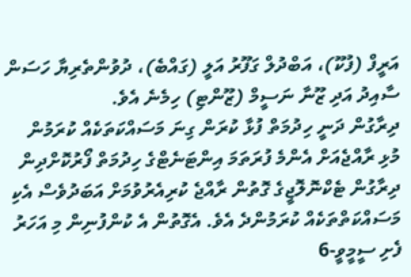އަރީފް (ފުކޫ)، އަބްދުލް ގަފޫރު އަލީ (ގައްބެ)، ދުވުންތެރިޔާ ހަސަން ސާއިދު އަދި ޒޫނާ ނަސީމް (ޒޫންޓި) ހިމެނެ އެވެ.
ދިރާގުން ދަނީ ހިދުމަތް ފުޅާ ކުރަން ގިނަ މަސައްކަތަކެއް ކުރަމުން
މުޅި ރާއްޖެއަށް އެންމެ ފުރަތަމަ އިންޓަނެޓްގެ ހިދުމަތް ފޯރުކޮށްދިން ދިރާގުން ޓެކްނޮލޮޖީގެ ގޮތުން ރާއްޖެ ކުރިއެރުވުމަށް އަބަދުވެސް އެކި މަސައްކަތްތަކެއް ކުރަމުންދެ އެވެ. އެގޮތުން އެ ކުންފުނިން މި އަހަރު ފެށި ސީމީވީ-6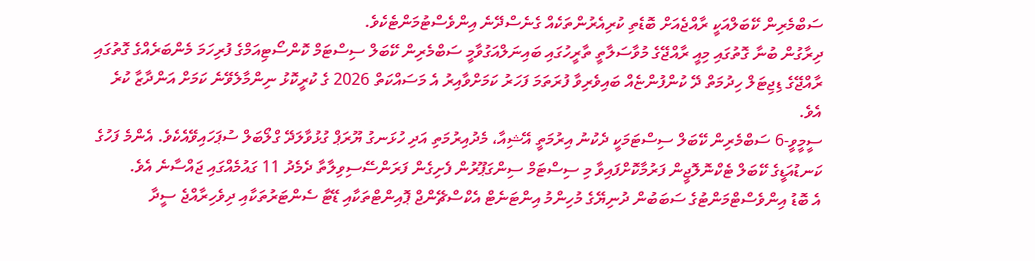ސަބްމެރިން ކޭބަލްއަކީ ރާއްޖެއަށް ބޮޑެތި ކުރިއެރުންތަކެއް ގެނެސްދޭނެ އިންވެސްޓުމަންޓެކެވެ.
ދިރާގުން ބުނާ ގޮތުގައި މިއީ ރާއްޖޭގެ މުވާސަލާތީ ތާރީހުގައި ބައިނަލްއަގުވާމީ ސަބްމެރިން ކޭބަލް ސިސްޓަމް ކޮންސޯޓިއަމްގެ ފުރިހަމަ މެންބަރެއްގެ ގޮތުގައި ރާއްޖޭގެ ޑިޖިޓަލް ހިދުމަތް ދޭ ކުންފުންޏެއް ބައިވެރިވާ ފުރަތަމަ ފަހަރު ކަމަށްވާއިރު އެ މަސައްކަތް 2026 ގެ ކުރީކޮޅު ނިންމާލެވޭނެ ކަމަށް އަންދާޒާ ކުރެ އެވެ.
ސީމީވީ-6 ސަބްމެރިން ކޭބަލް ސިސްޓަމަކީ ދެކުނު އިރުމަތީ އޭޝިއާ، މެދުއިރުމަތި އަދި ހުޅަނގު ޔޫރަޕް ގުޅުވާލަދޭ ގްލޯބަލް ސުޕަހައިވޭއެކެވެ. އެންމެ ފަހުގެ ކަނޑުއަޑީގެ ކޭބަލް ޓެކްނޮލޮޖީން ފަރުމާކޮށްފައިވާ މި ސިސްޓަމް ސިންގަޕޫރުން ފެށިގެން ފަރަންސޭސިވިލާތާ ދެމެދު 11 ގައުމެއްގައި ޖައްސާނެ އެވެ.
އެ ބޮޑު އިންވެސްޓްމަންޓުގެ ސަބަބުން ދުނިޔޭގެ މުހިންމު އިންޓަނެޓް އެކްސްޗޭންޖް ޕޮއިންޓްތަކާއި ޑޭޓާ ސެންޓަރުތަކާއި ދިވެހިރާއްޖެ ސީދާ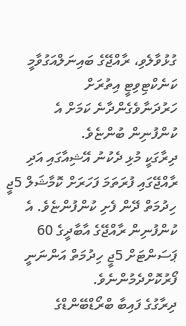ގުޅުވާލެވި، ރާއްޖޭގެ ބައިނަލްއަގުވާމީ ކަނެކްޓިވިޓީ އިތުރަށް ހަރުދަނާވެގެންދާނެ ކަމަށް އެ ކުންފުނިން ބުންޏެވެ.
ދިރާގަކީ މުޅި ދެކުނު އޭޝިއާގައި އަދި ރާއްޖޭގައި ފުރަތަމަ ފަހަރަށް ކޮމާޝަލް 5ޖީ ހިދުމަތް ދޭން ފެށި ކުންފުންޏެވެ. އެ ކުންފުނިން ރާއްޖޭގެ އާބާދީގެ 60 ޕަސަންޓަށް 5ޖީ ހިދުމަތް އަންނަނީ ފޯރުކޮށްދެމުންނެވެ.
ދިރާގުގެ ފައިބާ ބްރޯޑްބޭންޑްގެ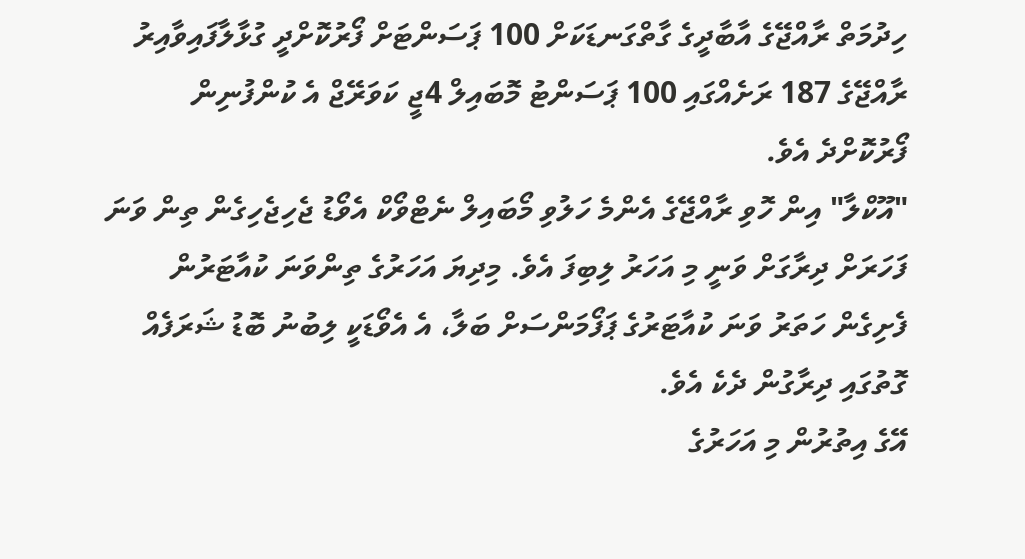ހިދުމަތް ރާއްޖޭގެ އާބާދީގެ ގާތްގަނޑަކަށް 100 ޕަސަންޓަށް ފޯރުކޮށްދީ ގުޅާލާފައިވާއިރު ރާއްޖޭގެ 187 ރަށެއްގައި 100 ޕަސަންޓު މޮބައިލް 4ޖީ ކަވަރޭޖް އެ ކުންފުނިން ފޯރުކޮށްދެ އެވެ.
"އޫކްލާ" އިން ހޮވި ރާއްޖޭގެ އެންމެ ހަލުވި މޯބައިލް ނެޓްވޯކް އެވޯޑު ޖެހިޖެހިގެން ތިން ވަނަ ފަހަރަށް ދިރާގަށް ވަނީ މި އަހަރު ލިބިފަ އެވެ. މިދިޔަ އަހަރުގެ ތިންވަނަ ކުއާޓަރުން ފެށިގެން ހަތަރު ވަނަ ކުއާޓަރުގެ ޕަފޯމަންސަށް ބަލާ، އެ އެވޯޑަކީ ލިބުނު ބޮޑު ޝަރަފެއް ގޮތުގައި ދިރާގުން ދެކެ އެވެ.
އޭގެ އިތުރުން މި އަހަރުގެ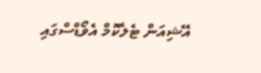އޭޝިއަން ޓެލެކޮމް އެވޯޑްސްގައި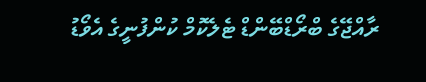ރާއްޖޭގެ ބްރޯޑްބޭންޑް ޓެލެކޮމް ކުންފުނީގެ އެވޯޑު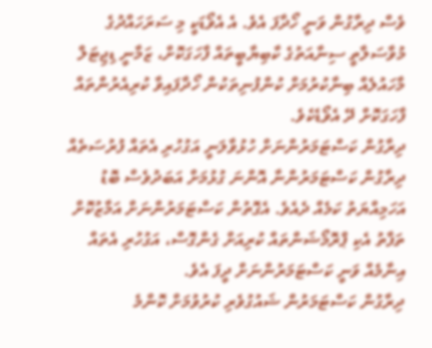ވެސް ދިރާގުން ވަނީ ހޯދާފަ އެވެ. އެ އެވޯޑަކީ މި ސަރަހައްދުގެ މުވާސަލާތީ ސިނާއަތުގެ ކާބިޔާބީތައް ފާހަގަކޮށް، ޒަމާނީ ޑިޖިޓަލް މާހައުލެއް ބިނާކުރުމަށް ކުންފުނިތަކުން ހޯދާފައިވާ ކުރިއެރުންތައް ފާހަގަކޮށް ދޭ އެވޯޑެކެވެ.
ދިރާގުން ކަސްޓަމަރުންނަށް ހުޅުވާލަނީ އަގުހުރި އެތައް ފުރުސަތެއް
ދިރާގުން ކަސްޓަމަރުންނާ އޮންނަ ގުޅުމަށް އަބަދުވެސް ބޮޑު އަހަމިއްޔަތު ކަމެއް ދެއެވެ. އެގޮތުން ކަސްޓަމަރުންނަށް އަމާޒުކޮށް ތަފާތު އެކި ޕްރޮމޯޝަންތައް ކުރިއަށް ގެންގޮސް، އަގުހުރި އެތައް އިނާމެއް ވަނީ ކަސްޓަމަރުންނަށް ދީފަ އެވެ.
ދިރާގުން ކަސްޓަމަރުން ޝައުގުވެރި ކުރުވުމަށް ކޮންމެ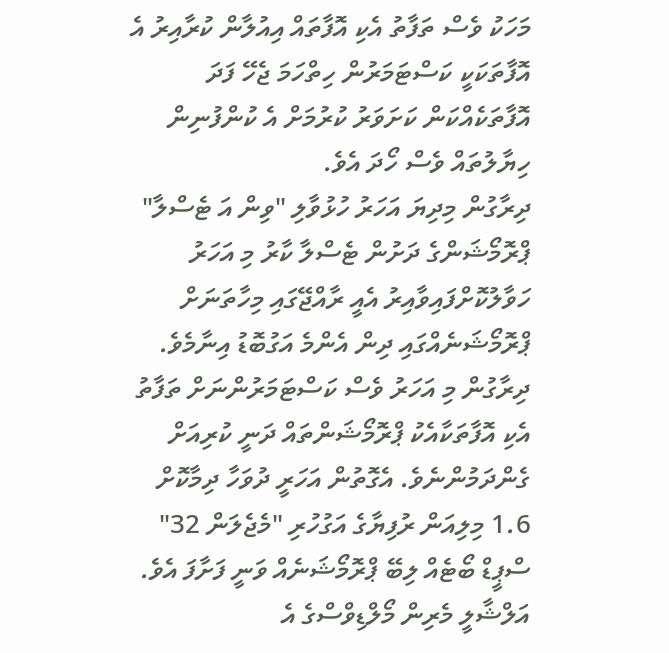މަހަކު ވެސް ތަފާތު އެކި އޮފާތައް އިއުލާން ކުރާއިރު އެ އޮފާތަކަކީ ކަސްޓަމަރުން ހިތްހަމަ ޖެހޭ ފަދަ އޮފާތަކެއްކަން ކަށަވަރު ކުރުމަށް އެ ކުންފުނިން ހިޔާލުތައް ވެސް ހޯދަ އެވެ.
ދިރާގުން މިދިޔަ އަހަރު ހުޅުވާލި "ވިން އަ ޓެސްލާ" ޕްރޮމޯޝަންގެ ދަށުން ޓެސްލާ ކާރު މި އަހަރު ހަވާލުކޮށްފައިވާއިރު އެއީ ރާއްޖޭގައި މިހާތަނަށް ޕްރޮމޯޝަނެއްގައި ދިން އެންމެ އަގުބޮޑު އިނާމެވެ.
ދިރާގުން މި އަހަރު ވެސް ކަސްޓަމަރުންނަށް ތަފާތު އެކި އޮފާތަކާއެކު ޕްރޮމޯޝަންތައް ދަނީ ކުރިއަށް ގެންދަމުންނެވެ. އެގޮތުން އަހަރީ ދުވަހާ ދިމާކޮށް 1.6 މިލިއަން ރުފިޔާގެ އަގުހުރި "މެޖެލަން 32" ސްޕީޑް ބޯޓެއް ލިބޭ ޕްރޮމޯޝަނެއް ވަނީ ފަށާފަ އެވެ.
އަލްޝާލީ މެރިން މޯލްޑިވްސްގެ އެ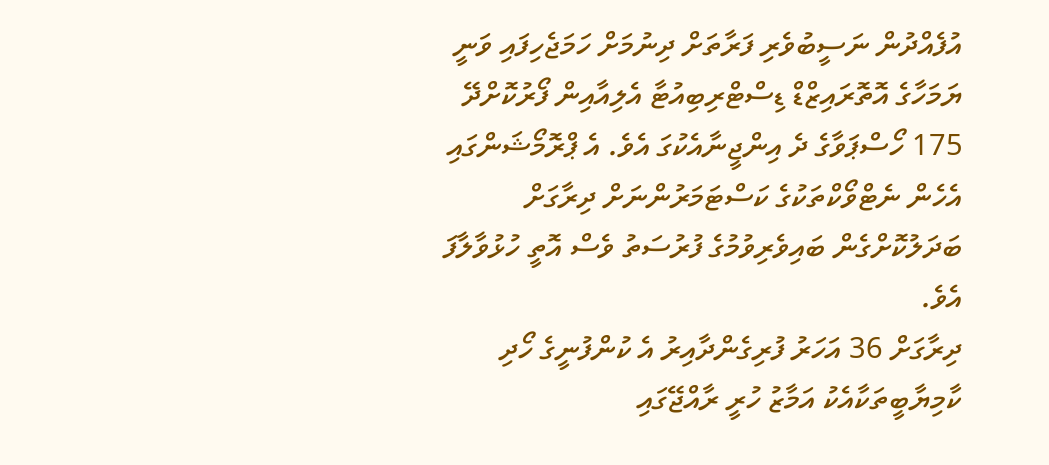އުފެއްދުން ނަސީބުވެރި ފަރާތަށް ދިނުމަށް ހަމަޖެހިފައި ވަނީ ޔަމަހާގެ އޮތޮރައިޒްޑް ޑިސްޓްރިބިއުޓާ އެލިއާއިން ފޯރުކޮށްދޭ 175 ހޯސްޕަވާގެ ދެ އިންޖީނާއެކުގަ އެވެ. އެ ޕްރޮމޯޝަންގައި އެހެން ނެޓްވޯކްތަކުގެ ކަސްޓަމަރުންނަށް ދިރާގަށް ބަދަލުކޮށްގެން ބައިވެރިވުމުގެ ފުރުސަތު ވެސް އޮތީ ހުޅުވާލާފަ އެވެ.
ދިރާގަށް 36 އަހަރު ފުރިގެންދާއިރު އެ ކުންފުނީގެ ހޯދި ކާމިޔާބީތަކާއެކު އަމާޒު ހުރީ ރާއްޖޭގައި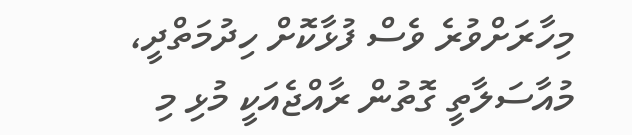މިހާރަށްވުރެ ވެސް ފުޅާކޮށް ހިދުމަތްދީ، މުއާސަލާތީ ގޮތުން ރާއްޖެއަކީ މުޅި މި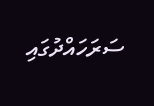ސަރަހައްދުގައި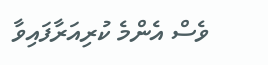ވެސް އެންމެ ކުރިއަރާފައިވާ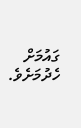ގައުމަށް ހެދުމަށެވެ.